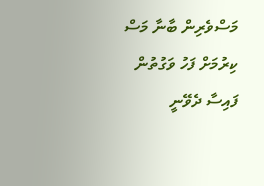މަސްވެރިން ބާނާ މަސް ކިރުމަށް ފަހު ވަގުތުން ފައިސާ ދެވޭނީ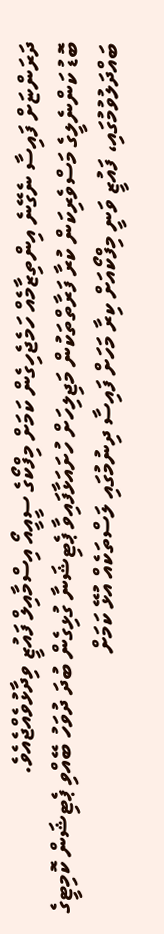ދަރަންޏަށް ފައިސާ ނެގޭނެ އިންތިޒާމެއް ހަމެޖެހިގެން ކަމަށް މިފްކޯގެ ސީއީއޯ އިސްމާއިލް ފައުޒީ ވިދާޅުވެއްޖެއެވެ.
ބޮޑު ކަންނެލީގެ މަސްވެރިކަން ކުރާ ފަރާތްތަކުން މަޖިލިހަށް ހުށައަޅާފައިވާ ޕެޓިޝަނާ ގުޅިގެން ބުދަ ދުވަހު ބޭއްވި ޕެޓިޝަން ކޮމިޓީގެ ބައްދަލުވުމުގައި، ފައުޒީ ވަނީ މިފްކޯއަށް ކިރާ މަހަށް ފައިސާ ދިނުމުގައި ލަސްތަކެއް އުޅޭ ކަމަށް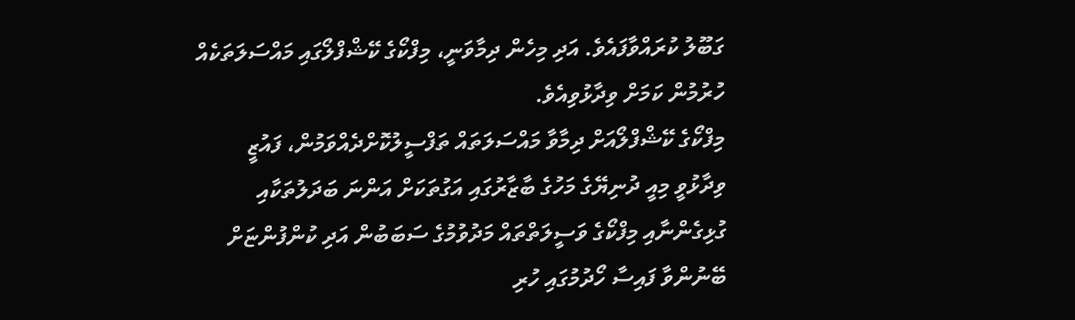ގަބޫލު ކުރައްވާފައެވެ. އަދި މިހެން ދިމާވަނީ، މިފްކޯގެ ކޭޝްފްލޯގައި މައްސަލަތަކެއް ހުރުމުން ކަމަށް ވިދާޅުވިއެވެ.
މިފްކޯގެ ކޭޝްފްލޯއަށް ދިމާވާ މައްސަލަތައް ތަފްސީލުކޮށްދެއްވަމުން، ފައުޒީ ވިދާޅުވީ މިއީ ދުނިޔޭގެ މަހުގެ ބާޒާރުގައި އަގުތަކަށް އަންނަ ބަދަލުތަކާއި ގުޅިގެންނާއި މިފްކޯގެ ވަސީލަތްތައް މަދުވުމުގެ ސަބަބުން އަދި ކުންފުންޏަށް ބޭނުންވާ ފައިސާ ހޯދުމުގައި ހުރި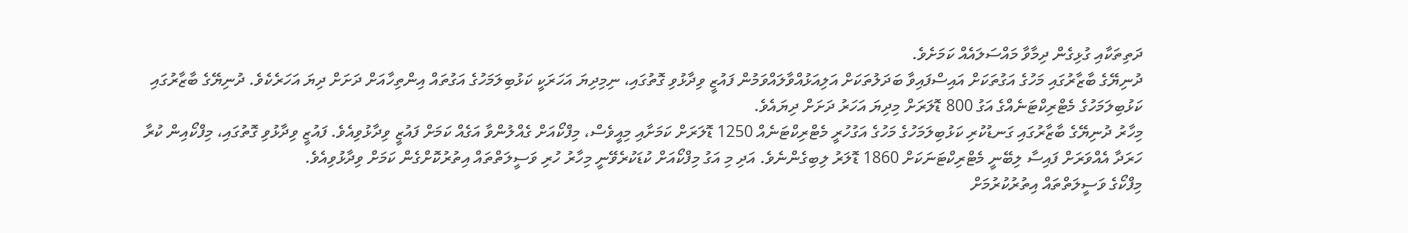ދަތިތަކާއި ގުޅިގެން ދިމާވާ މައްސަލައެއް ކަމަށެވެ.
ދުނިޔޭގެ ބާޒާރުގައި މަހުގެ އަގުތަކަށް އައިސްފައިވާ ބަދަލުތަކަށް އަލިއަޅުއްވާލައްވަމުން ފައުޒީ ވިދާޅުވި ގޮތުގައި، ނިމިދިޔަ އަހަރަކީ ކަޅުބިލަމަހުގެ އަގުތައް އިންތިހާއަށް ދަށަށް ދިޔަ އަހަރެކެވެ. ދުނިޔޭގެ ބާޒާރުގައި ކަޅުބިލަމަހުގެ މެޓްރިކްޓަނެއްގެ އަގު 800 ޑޮލަރަށް މިދިޔަ އަހަރު ދަށަށް ދިޔައެވެ.
މިހާރު ދުނިޔޭގެ ބާޒާރުގައި ގަނޑުކުރި ކަޅުބިލަމަހުގެ މަހުގެ އަގުހުރީ މެޓްރިކްޓަނެއް 1250 ޑޮލަރަށް ކަމަށާއި މިއީވެސް، މިފްކޯއަށް ގެއްލުންވާ އަގެއް ކަމަށް ފައުޒީ ވިދާޅުވިއެވެ. ފައުޒީ ވިދާޅުވި ގޮތުގައި، މިފްކޯއިން ކުރާ ހަރަދާ އެއްވަރަށް ފައިސާ ލިބޭނީ މެޓްރިކްޓަނަކަށް 1860 ޑޮލަރު ލިބިގެންނެވެ. އަދި މި އަގު މިފްކޯއަށް ކުޑަކުރެވޭނީ މިހާރު ހުރި ވަސީލަތްތައް އިތުރުކޮށްގެން ކަމަށް ވިދާޅުވިއެވެ.
މިފްކޯގެ ވަސީލަތްތައް އިތުރުކުރުމަށް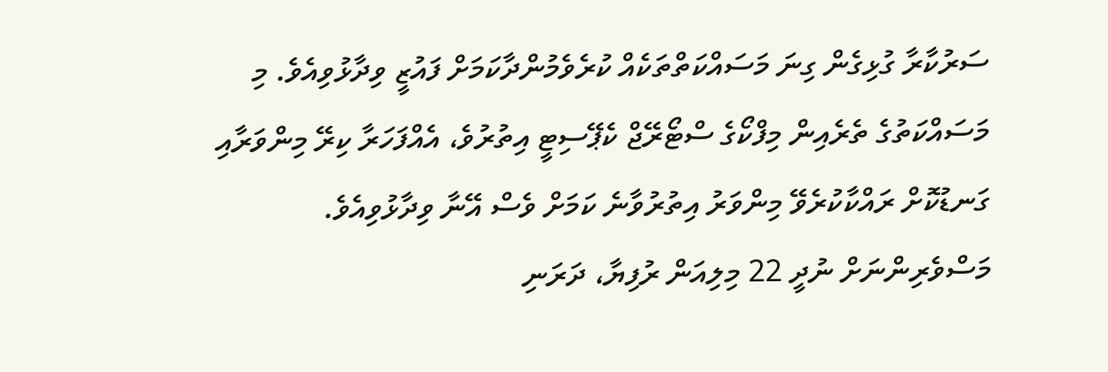ސަރުކާރާ ގުޅިގެން ގިނަ މަސައްކަތްތަކެއް ކުރެވެމުންދާކަމަށް ފައުޒީ ވިދާޅުވިއެވެ. މި މަސައްކަތުގެ ތެރެއިން މިފްކޯގެ ސްޓޯރޭޖް ކެޕޭސިޓީ އިތުރުވެ، އެއްފަހަރާ ކިރޭ މިންވަރާއި ގަނޑުކޮށް ރައްކާކުރެވޭ މިންވަރު އިތުރުވާނެ ކަމަށް ވެސް އޭނާ ވިދާޅުވިއެވެ.
މަސްވެރިންނަށް ނުދީ 22 މިލިއަން ރުފިޔާ، ދަރަނި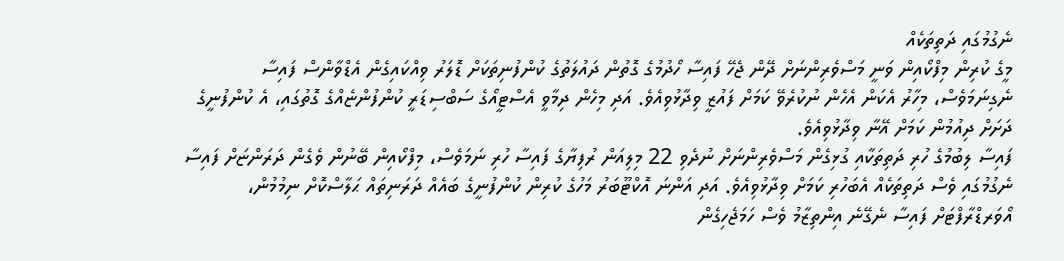ނެގުމުގައި ދަތިތަކެއް
މީގެ ކުރިން މިފްކޯއިން ވަނީ މަސްވެރިންނަށް ދޭން ޖެހޭ ފައިސާ ހޯދުމުގެ ގޮތުން ދައުލަތުގެ ކުންފުނިތަކަށް ޑޮލަރު ވިއްކައިގެން އެޑްވާންސް ފައިސާ ނެގިނަމަވެސް، މިހާރު އެކަން އެހެން ނުކުރެވޭ ކަމަށް ފައުޒީ ވިދާޅުވިއެވެ. އަދި މިހެން ދިމާވީ އެސްޓީއޯގެ ސަބްސިޑަރީ ކުންފުންޏެއްގެ ގޮތުގައި، އެ ކުންފުނީގެ ދަށަށް ދިއުމުން ކަމަށް އޭނާ ވިދާޅުވިއެވެ.
ފައިސާ ލިބުމުގެ ހުރި ދަތިތަކާއި ގުޅިގެން މަސްވެރިންނަށް ނުދެވި 22 މިލިއަން ރުފިޔާގެ ފައިސާ ހުރި ނަމަވެސް، މިފްކޯއިން ބޭނުން ވެގެން ދަރަންޏަށް ފައިސާ ނެގުމުގައި ވެސް ދަތިތަކެއް އެބަހުރި ކަމަށް ވިދާޅުވިއެވެ. އަދި އަންނަ އޮކްޓޫބަރު މަހުގެ ކުރިން ކުންފުނީގެ ބައެއް ދަރަނިތައް ޙަލާސްކޮށް ނިމުމުން، އޯވަރޑްރާފްޓަށް ފައިސާ ނެގޭނެ އިންތިޒާމު ވެސް ހަމަޖެހިގެން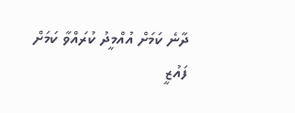ދާނެ ކަމަށް އުއްމީދު ކުރައްވާ ކަމަށް ފައުޒީ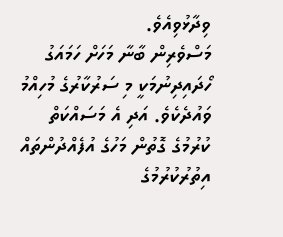ވިދާޅުވިއެވެ.
މަސްވެރިން ބާނާ މަހަށް ހަމައަގު ހޯދައިދިނުމަކީ މި ސަރުކާރުގެ މުހިއްމު ވައުދެކެވެ. އަދި އެ މަސައްކަތް ކުރުމުގެ ގޮތުން މަހުގެ އުފެއްދުންތައް އިތުރުކުރުމުގެ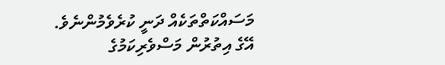މަސައްކަތްތަކެއް ދަނީ ކުރެވެމުންނެވެ. އޭގެ އިތުރުން މަސްވެރިކަމުގެ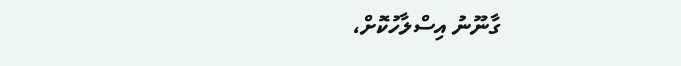ގާނޫނު އިސްލާހުކޮށް،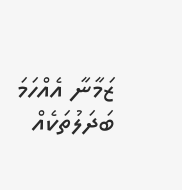ޒަމާނާ އެއްހަމަ ބަދަލުތަކެއް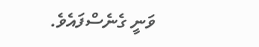ވަނީ ގެނެސްފައެވެ.